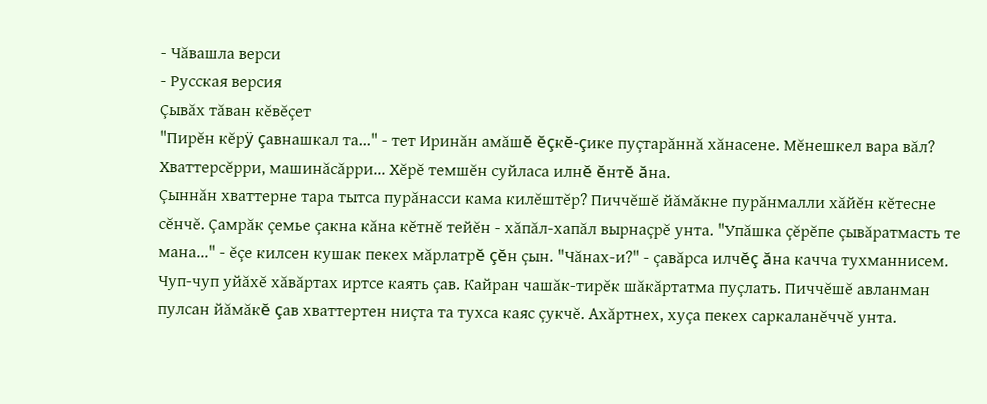- Чăвашла верси
- Русская версия
Çывăх тăван кĕвĕçет
"Пирĕн кĕрÿ çавнашкал та..." - тет Иринăн амăшĕ ĕçкĕ-çике пуçтарăннă хăнасене. Мĕнешкел вара вăл? Хваттерсĕрри, машинăсăрри... Хĕрĕ темшĕн суйласа илнĕ ĕнтĕ ăна.
Çыннăн хваттерне тара тытса пурăнасси кама килĕштĕр? Пиччĕшĕ йăмăкне пурăнмалли хăйĕн кĕтесне сĕнчĕ. Çамрăк çемье çакна кăна кĕтнĕ тейĕн - хăпăл-хапăл вырнаçрĕ унта. "Упăшка çĕрĕпе çывăратмасть те мана..." - ĕçе килсен кушак пекех мăрлатрĕ çĕн çын. "Чăнах-и?" - çавăрса илчĕç ăна качча тухманнисем.
Чуп-чуп уйăхĕ хăвăртах иртсе каять çав. Кайран чашăк-тирĕк шăкăртатма пуçлать. Пиччĕшĕ авланман пулсан йăмăкĕ çав хваттертен ниçта та тухса каяс çукчĕ. Ахăртнех, хуçа пекех саркаланĕччĕ унта.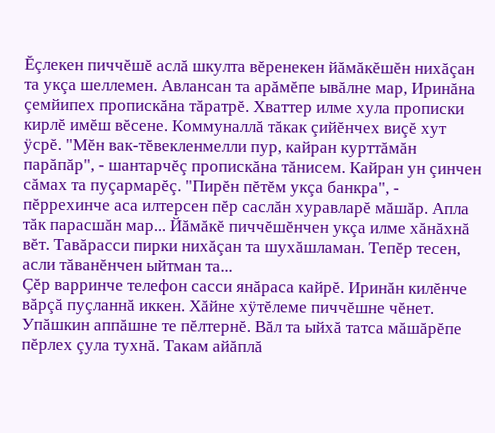Ĕçлекен пиччĕшĕ аслă шкулта вĕренекен йăмăкĕшĕн нихăçан та укçа шеллемен. Авлансан та арăмĕпе ывăлне мар, Иринăна çемйипех пропискăна тăратрĕ. Хваттер илме хула прописки кирлĕ имĕш вĕсене. Коммуналлă тăкак çийĕнчех виçĕ хут ÿсрĕ. "Мĕн вак-тĕвекленмелли пур, кайран курттăмăн парăпăр", - шантарчĕç пропискăна тăнисем. Кайран ун çинчен сăмах та пуçармарĕç. "Пирĕн пĕтĕм укçа банкра", - пĕррехинче аса илтерсен пĕр саслăн хуравларĕ мăшăр. Апла тăк парасшăн мар... Йăмăкĕ пиччĕшĕнчен укçа илме хăнăхнă вĕт. Тавăрасси пирки нихăçан та шухăшламан. Тепĕр тесен, асли тăванĕнчен ыйтман та...
Çĕр варринче телефон сасси янăраса кайрĕ. Иринăн килĕнче вăрçă пуçланнă иккен. Хăйне хÿтĕлеме пиччĕшне чĕнет. Упăшкин аппăшне те пĕлтернĕ. Вăл та ыйхă татса мăшăрĕпе пĕрлех çула тухнă. Такам айăплă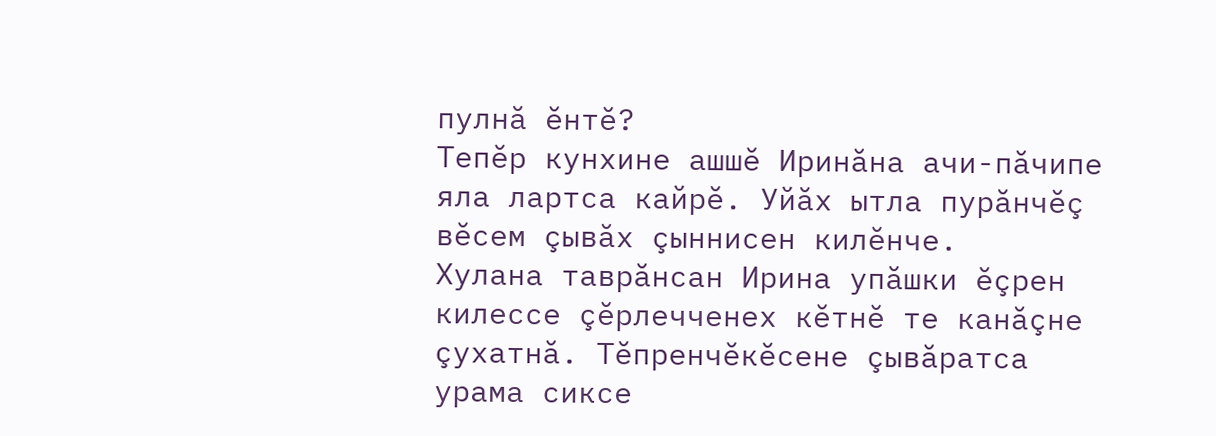пулнă ĕнтĕ?
Тепĕр кунхине ашшĕ Иринăна ачи-пăчипе яла лартса кайрĕ. Уйăх ытла пурăнчĕç вĕсем çывăх çыннисен килĕнче.
Хулана таврăнсан Ирина упăшки ĕçрен килессе çĕрлечченех кĕтнĕ те канăçне çухатнă. Тĕпренчĕкĕсене çывăратса урама сиксе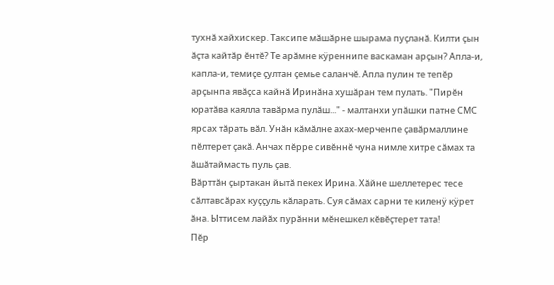тухнă хайхискер. Таксипе мăшăрне шырама пуçланă. Килти çын ăçта кайтăр ĕнтĕ? Те арăмне кÿреннипе васкаман арçын? Апла-и, капла-и, темиçе çултан çемье саланчĕ. Апла пулин те тепĕр арçынпа явăçса кайнă Иринăна хушăран тем пулать. "Пирĕн юратăва каялла тавăрма пулăш..." - малтанхи упăшки патне СМС ярсах тăрать вăл. Унăн кăмăлне ахах-мерченпе çавăрмаллине пĕлтерет çакă. Анчах пĕрре сивĕннĕ чуна нимле хитре сăмах та ăшăтаймасть пуль çав.
Вăрттăн çыртакан йытă пекех Ирина. Хăйне шеллетерес тесе сăлтавсăрах куççуль кăларать. Суя сăмах сарни те киленÿ кÿрет ăна. Ыттисем лайăх пурăнни мĕнешкел кĕвĕçтерет тата!
Пĕр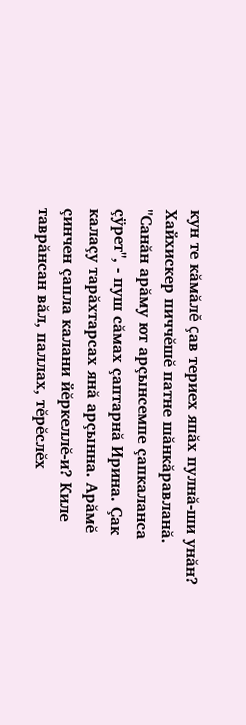кун те кăмăлĕ çав териех япăх пулнă-ши унăн? Хайхискер пиччĕшĕ патне шăнкăравланă. "Санăн арăму ют арçынсемпе çапкаланса çÿрет", - пуш сăмах çаптарнă Ирина. Çак калаçу тарăхтарсах янă арçынна. Арăмĕ çинчен çапла калани йĕркеллĕ-и? Киле таврăнсан вăл, паллах, тĕрĕслĕх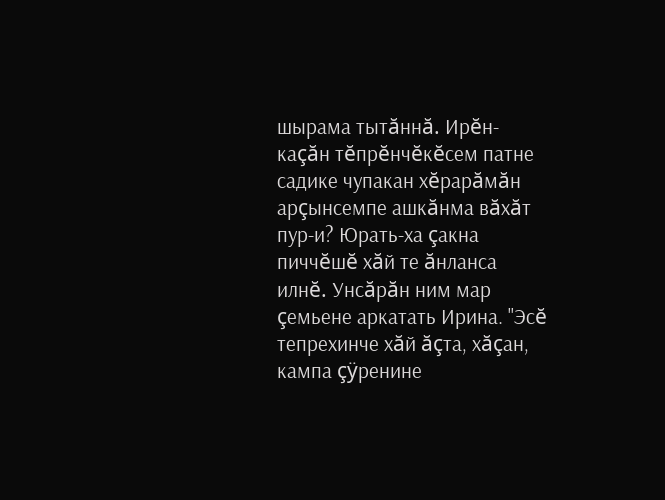шырама тытăннă. Ирĕн-каçăн тĕпрĕнчĕкĕсем патне садике чупакан хĕрарăмăн арçынсемпе ашкăнма вăхăт пур-и? Юрать-ха çакна пиччĕшĕ хăй те ăнланса илнĕ. Унсăрăн ним мар çемьене аркатать Ирина. "Эсĕ тепрехинче хăй ăçта, хăçан, кампа çÿренине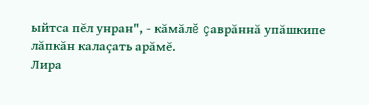ыйтса пĕл унран", - кăмăлĕ çаврăннă упăшкипе лăпкăн калаçать арăмĕ.
Лира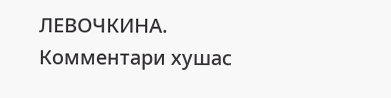ЛЕВОЧКИНА.
Комментари хушас